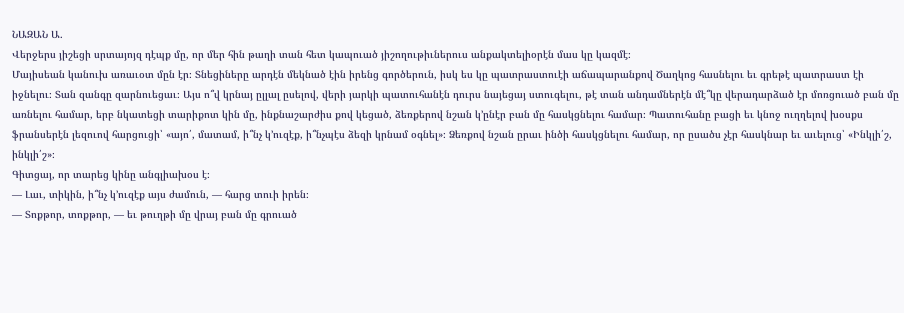ՆԱԶԱՆ Ա.
Վերջերս յիշեցի սրտայոյզ դէպք մը, որ մեր հին թաղի տան հետ կապուած յիշողութիւներուս անքակտելիօրէն մաս կը կազմէ։
Մայիսեան կանուխ առաւօտ մըն էր։ Տնեցիները արդէն մեկնած էին իրենց գործերուն, իսկ ես կը պատրաստուէի աճապարանքով Ծաղկոց հասնելու եւ գրեթէ պատրաստ էի իջնելու։ Տան զանգը զարնուեցաւ։ Այս ո՞վ կրնայ ըլլալ ըսելով, վերի յարկի պատուհանէն դուրս նայեցայ ստուգելու, թէ տան անդամներէն մէ՞կը վերադարձած էր մոռցուած բան մը առնելու համար, երբ նկատեցի տարիքոտ կին մը, ինքնաշարժիս քով կեցած, ձեռքերով նշան կ՚ընէր բան մը հասկցնելու համար։ Պատուհանը բացի եւ կնոջ ուղղելով խօսքս ֆրանսերէն լեզուով հարցուցի՝ «այո՛, մատամ, ի՞նչ կ՚ուզէք, ի՞նչպէս ձեզի կրնամ օգնել»։ Ձեռքով նշան ըրաւ ինծի հասկցնելու համար, որ ըսածս չէր հասկնար եւ աւելուց՝ «Ինկլի՛շ, ինկլի՛շ»։
Գիտցայ, որ տարեց կինը անգլիախօս է։
— Լաւ, տիկին, ի՞նչ կ՚ուզէք այս ժամուն, — հարց տուի իրեն։
— Տոքթոր, տոքթոր, — եւ թուղթի մը վրայ բան մը գրուած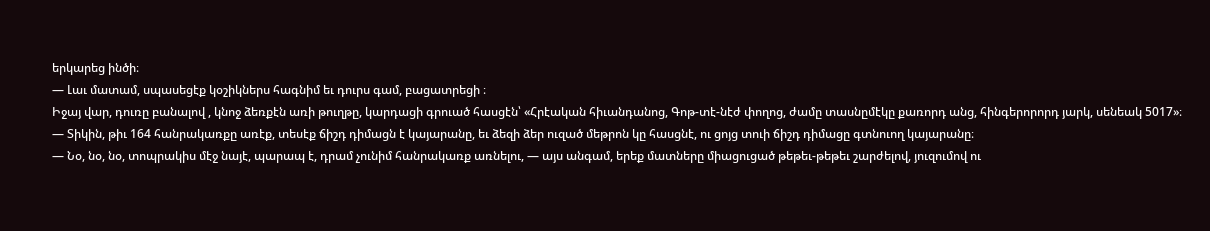երկարեց ինծի։
— Լաւ մատամ, սպասեցէք կօշիկներս հագնիմ եւ դուրս գամ, բացատրեցի ։
Իջայ վար, դուռը բանալով , կնոջ ձեռքէն առի թուղթը, կարդացի գրուած հասցէն՝ «Հրէական հիւանդանոց, Գոթ-տէ-նէժ փողոց, ժամը տասնըմէկը քառորդ անց, հինգերորորդ յարկ, սենեակ 5017»։
— Տիկին, թիւ 164 հանրակառքը առէք, տեսէք ճիշդ դիմացն է կայարանը, եւ ձեզի ձեր ուզած մեթրոն կը հասցնէ, ու ցոյց տուի ճիշդ դիմացը գտնուող կայարանը։
— Նօ, նօ, նօ, տոպրակիս մէջ նայէ, պարապ է, դրամ չունիմ հանրակառք առնելու, — այս անգամ, երեք մատները միացուցած թեթեւ-թեթեւ շարժելով, յուզումով ու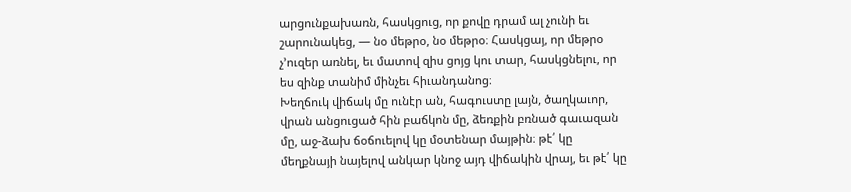արցունքախառն, հասկցուց, որ քովը դրամ ալ չունի եւ շարունակեց, — նօ մեթրօ, նօ մեթրօ։ Հասկցայ, որ մեթրօ չ՚ուզեր առնել, եւ մատով զիս ցոյց կու տար, հասկցնելու, որ ես զինք տանիմ մինչեւ հիւանդանոց։
Խեղճուկ վիճակ մը ունէր ան, հագուստը լայն, ծաղկաւոր, վրան անցուցած հին բաճկոն մը, ձեռքին բռնած գաւազան մը, աջ-ձախ ճօճուելով կը մօտենար մայթին։ թէ՛ կը մեղքնայի նայելով անկար կնոջ այդ վիճակին վրայ, եւ թէ՛ կը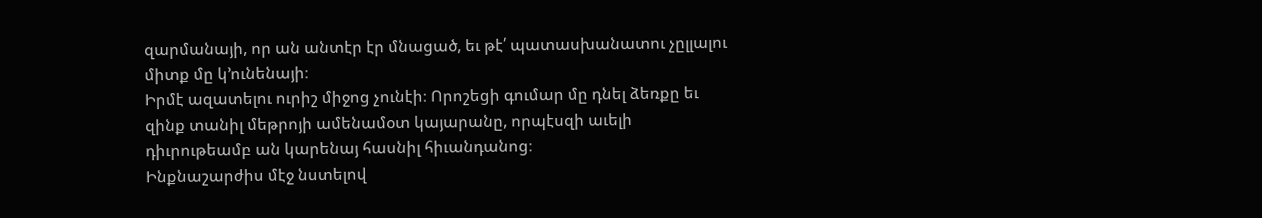զարմանայի, որ ան անտէր էր մնացած, եւ թէ՛ պատասխանատու չըլլալու միտք մը կ՚ունենայի։
Իրմէ ազատելու ուրիշ միջոց չունէի։ Որոշեցի գումար մը դնել ձեռքը եւ զինք տանիլ մեթրոյի ամենամօտ կայարանը, որպէսզի աւելի դիւրութեամբ ան կարենայ հասնիլ հիւանդանոց։
Ինքնաշարժիս մէջ նստելով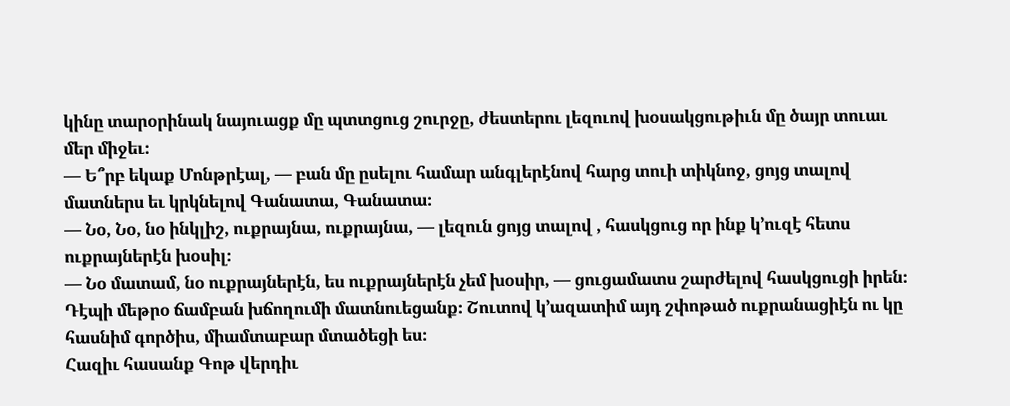կինը տարօրինակ նայուացք մը պտտցուց շուրջը, ժեստերու լեզուով խօսակցութիւն մը ծայր տուաւ մեր միջեւ։
— Ե՞րբ եկաք Մոնթրէալ, — բան մը ըսելու համար անգլերէնով հարց տուի տիկնոջ, ցոյց տալով մատներս եւ կրկնելով Գանատա, Գանատա։
— Նօ, Նօ, նօ ինկլիշ, ուքրայնա, ուքրայնա, — լեզուն ցոյց տալով , հասկցուց որ ինք կ՚ուզէ հետս ուքրայներէն խօսիլ։
— Նօ մատամ, նօ ուքրայներէն, ես ուքրայներէն չեմ խօսիր, — ցուցամատս շարժելով հասկցուցի իրեն։
Դէպի մեթրօ ճամբան խճողումի մատնուեցանք։ Շուտով կ՚ազատիմ այդ շփոթած ուքրանացիէն ու կը հասնիմ գործիս, միամտաբար մտածեցի ես։
Հազիւ հասանք Գոթ վերդիւ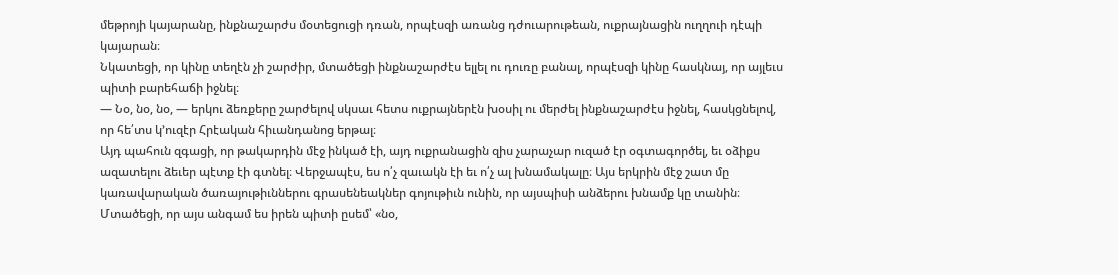մեթրոյի կայարանը, ինքնաշարժս մօտեցուցի դռան, որպէսզի առանց դժուարութեան, ուքրայնացին ուղղուի դէպի կայարան։
Նկատեցի, որ կինը տեղէն չի շարժիր, մտածեցի ինքնաշարժէս ելլել ու դուռը բանալ, որպէսզի կինը հասկնայ, որ այլեւս պիտի բարեհաճի իջնել։
— Նօ, նօ, նօ, — երկու ձեռքերը շարժելով սկսաւ հետս ուքրայներէն խօսիլ ու մերժել ինքնաշարժէս իջնել, հասկցնելով, որ հե՛տս կ՚ուզէր Հրէական հիւանդանոց երթալ։
Այդ պահուն զգացի, որ թակարդին մէջ ինկած էի, այդ ուքրանացին զիս չարաչար ուզած էր օգտագործել, եւ օձիքս ազատելու ձեւեր պէտք էի գտնել։ Վերջապէս, ես ո՛չ զաւակն էի եւ ո՛չ ալ խնամակալը։ Այս երկրին մէջ շատ մը կառավարական ծառայութիւններու գրասենեակներ գոյութիւն ունին, որ այսպիսի անձերու խնամք կը տանին։ Մտածեցի, որ այս անգամ ես իրեն պիտի ըսեմ՝ «նօ,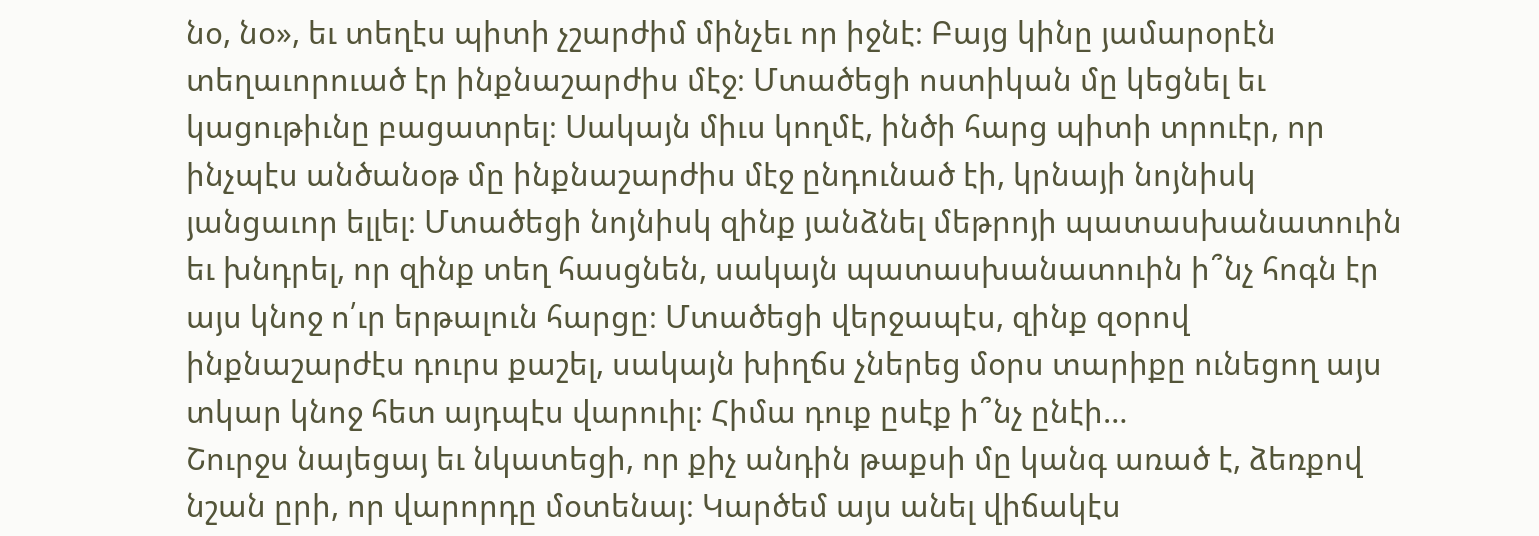նօ, նօ», եւ տեղէս պիտի չշարժիմ մինչեւ որ իջնէ։ Բայց կինը յամարօրէն տեղաւորուած էր ինքնաշարժիս մէջ։ Մտածեցի ոստիկան մը կեցնել եւ կացութիւնը բացատրել։ Սակայն միւս կողմէ, ինծի հարց պիտի տրուէր, որ ինչպէս անծանօթ մը ինքնաշարժիս մէջ ընդունած էի, կրնայի նոյնիսկ յանցաւոր ելլել։ Մտածեցի նոյնիսկ զինք յանձնել մեթրոյի պատասխանատուին եւ խնդրել, որ զինք տեղ հասցնեն, սակայն պատասխանատուին ի՞նչ հոգն էր այս կնոջ ո՛ւր երթալուն հարցը։ Մտածեցի վերջապէս, զինք զօրով ինքնաշարժէս դուրս քաշել, սակայն խիղճս չներեց մօրս տարիքը ունեցող այս տկար կնոջ հետ այդպէս վարուիլ։ Հիմա դուք ըսէք ի՞նչ ընէի…
Շուրջս նայեցայ եւ նկատեցի, որ քիչ անդին թաքսի մը կանգ առած է, ձեռքով նշան ըրի, որ վարորդը մօտենայ։ Կարծեմ այս անել վիճակէս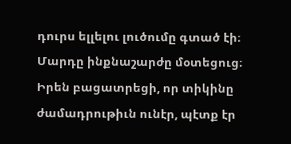դուրս ելլելու լուծումը գտած էի։ Մարդը ինքնաշարժը մօտեցուց։ Իրեն բացատրեցի, որ տիկինը ժամադրութիւն ունէր, պէտք էր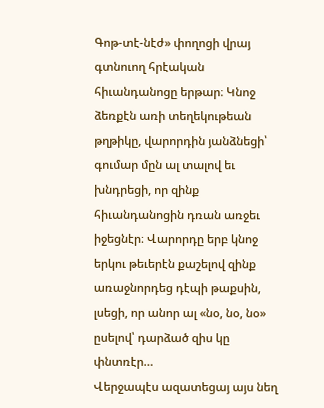Գոթ-տէ-նէժ» փողոցի վրայ գտնուող հրէական հիւանդանոցը երթար։ Կնոջ ձեռքէն առի տեղեկութեան թղթիկը, վարորդին յանձնեցի՝ գումար մըն ալ տալով եւ խնդրեցի, որ զինք հիւանդանոցին դռան առջեւ իջեցնէր։ Վարորդը երբ կնոջ երկու թեւերէն քաշելով զինք առաջնորդեց դէպի թաքսին, լսեցի, որ անոր ալ «նօ, նօ, նօ» ըսելով՝ դարձած զիս կը փնտռէր…
Վերջապէս ազատեցայ այս նեղ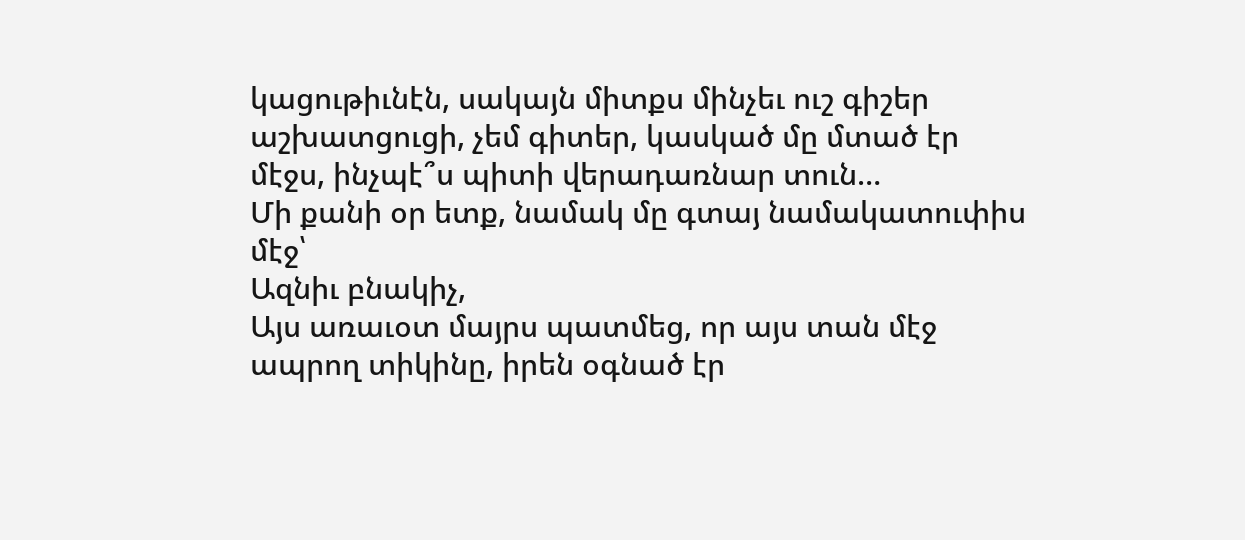կացութիւնէն, սակայն միտքս մինչեւ ուշ գիշեր աշխատցուցի, չեմ գիտեր, կասկած մը մտած էր մէջս, ինչպէ՞ս պիտի վերադառնար տուն…
Մի քանի օր ետք, նամակ մը գտայ նամակատուփիս մէջ՝
Ազնիւ բնակիչ,
Այս առաւօտ մայրս պատմեց, որ այս տան մէջ ապրող տիկինը, իրեն օգնած էր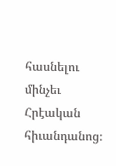հասնելու մինչեւ Հրէական հիւանդանոց։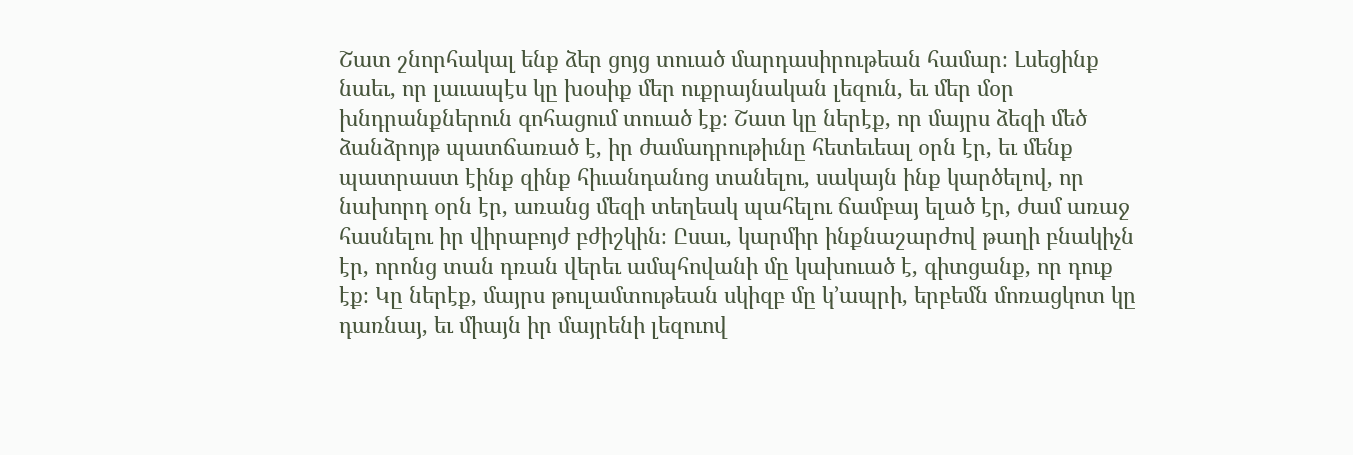Շատ շնորհակալ ենք ձեր ցոյց տուած մարդասիրութեան համար։ Լսեցինք նաեւ, որ լաւապէս կը խօսիք մեր ուքրայնական լեզուն, եւ մեր մօր խնդրանքներուն գոհացում տուած էք։ Շատ կը ներէք, որ մայրս ձեզի մեծ ձանձրոյթ պատճառած է, իր ժամադրութիւնը հետեւեալ օրն էր, եւ մենք պատրաստ էինք զինք հիւանդանոց տանելու, սակայն ինք կարծելով, որ նախորդ օրն էր, առանց մեզի տեղեակ պահելու ճամբայ ելած էր, ժամ առաջ հասնելու իր վիրաբոյժ բժիշկին։ Ըսաւ, կարմիր ինքնաշարժով թաղի բնակիչն էր, որոնց տան դռան վերեւ ամպհովանի մը կախուած է, գիտցանք, որ դուք էք։ Կը ներէք, մայրս թուլամտութեան սկիզբ մը կ՚ապրի, երբեմն մոռացկոտ կը դառնայ, եւ միայն իր մայրենի լեզուով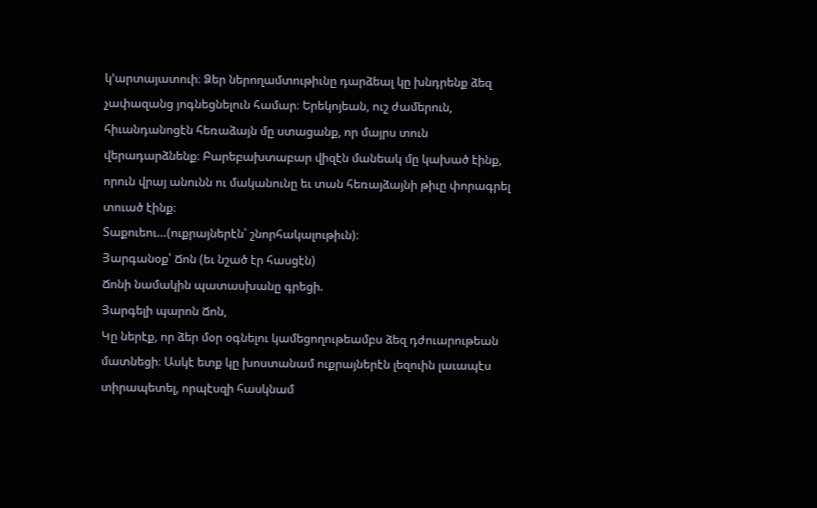կ՚արտայատուի։ Ձեր ներողամտութիւնը դարձեալ կը խնդրենք ձեզ չափազանց յոգնեցնելուն համար։ Երեկոյեան, ուշ ժամերուն, հիւանդանոցէն հեռաձայն մը ստացանք, որ մայրս տուն վերադարձնենք։ Բարեբախտաբար վիզէն մանեակ մը կախած էինք, որուն վրայ անունն ու մականունը եւ տան հեռայձայնի թիւը փորագրել տուած էինք։
Տաքուեու…(ուքրայներէն՝ շնորհակալութիւն)։
Յարգանօք՝ Ճոն (եւ նշած էր հասցէն)
Ճոնի նամակին պատասխանը գրեցի.
Յարգելի պարոն Ճոն,
Կը ներէք, որ ձեր մօր օգնելու կամեցողութեամբս ձեզ դժուարութեան մատնեցի։ Ասկէ ետք կը խոստանամ ուքրայներէն լեզուին լաւապէս տիրապետել, որպէսզի հասկնամ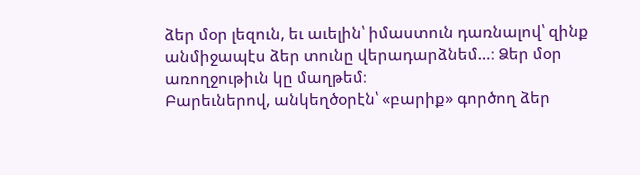ձեր մօր լեզուն, եւ աւելին՝ իմաստուն դառնալով՝ զինք անմիջապէս ձեր տունը վերադարձնեմ…։ Ձեր մօր առողջութիւն կը մաղթեմ։
Բարեւներով, անկեղծօրէն՝ «բարիք» գործող ձեր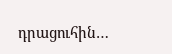դրացուհին…